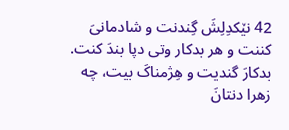42 نێکدِلِشَ گِندنت و شادمانیَ کننت و هر بدکار وتی دپا بندَ کنت.
بدکارَ گندیت و هِژمناکَ بیت، چه زهرا دنتانَ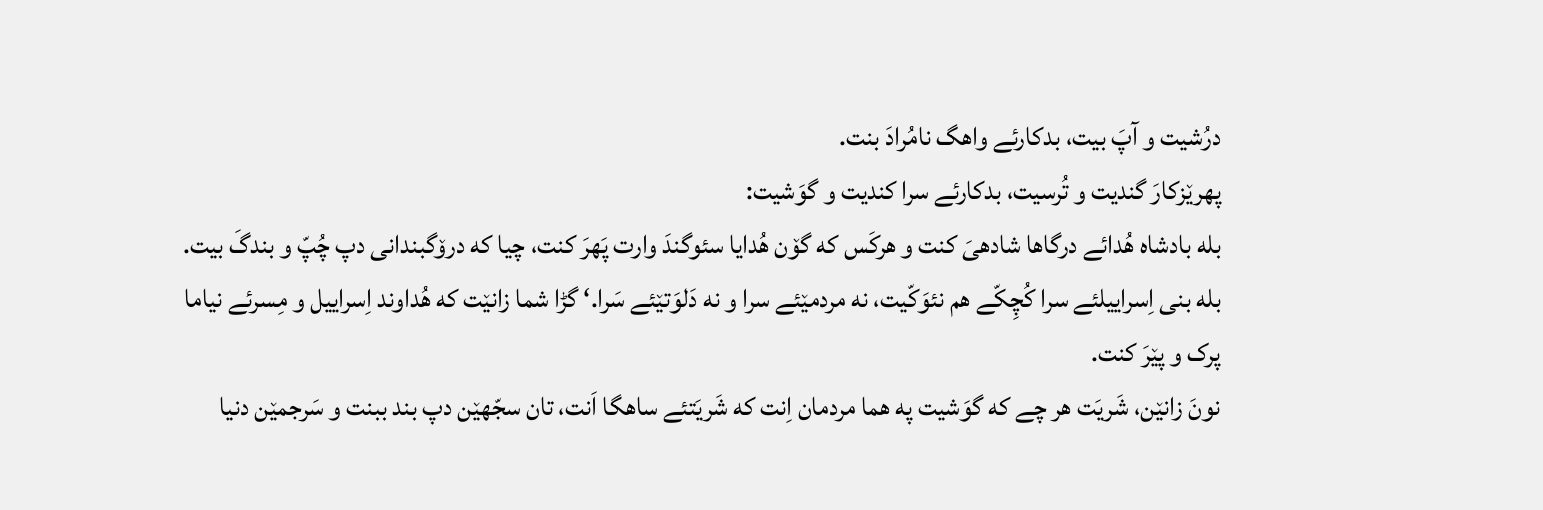درُشیت و آپَ بیت، بدکارئے واهگ نامُرادَ بنت.
پهرێزکارَ گندیت و تُرسیت، بدکارئے سرا کندیت و گوَشیت:
بله بادشاه هُدائے درگاها شادهیَ کنت و هرکَس که گۆن هُدایا سئوگندَ وارت پَهرَ کنت، چیا که درۆگبندانی دپ چُپّ و بندگَ بیت.
بله بنی اِسراییلئے سرا کُچِکّے هم نئوَکّیت، نه مردمێئے سرا و نه دَلوَتێئے سَرا.‘ گڑا شما زانێت که هُداوند اِسراییل و مِسرئے نیاما پرک و پێرَ کنت.
نونَ زانێن، شَریَت هر چے که گوَشیت په هما مردمان اِنت که شَریَتئے ساهگا اَنت، تان سجّهێن دپ بند ببنت و سَرجمێن دنیا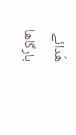هُدائے بارگاها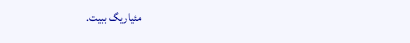مئیاریگ ببیت.